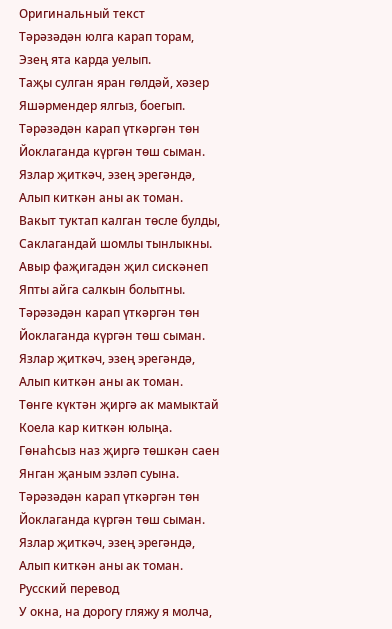Оригинальный текст
Тәрәзәдән юлга карап торам,
Эзең ята карда уелып.
Таҗы сулган яран гөлдәй, хәзер
Яшәрмендер ялгыз, боегып.
Тәрәзәдән карап үткәргән төн
Йоклаганда күргән төш сыман.
Язлар җиткәч, эзең эрегәндә,
Алып киткән аны ак томан.
Вакыт туктап калган төсле булды,
Саклагандай шомлы тынлыкны.
Авыр фаҗигадән җил сискәнеп
Япты айга салкын болытны.
Тәрәзәдән карап үткәргән төн
Йоклаганда күргән төш сыман.
Язлар җиткәч, эзең эрегәндә,
Алып киткән аны ак томан.
Төнге күктән җиргә ак мамыктай
Коела кар киткән юлыңа.
Гөнаһсыз наз җиргә төшкән саен
Янган җаным эзләп суына.
Тәрәзәдән карап үткәргән төн
Йоклаганда күргән төш сыман.
Язлар җиткәч, эзең эрегәндә,
Алып киткән аны ак томан.
Русский перевод
У окна, на дорогу гляжу я молча,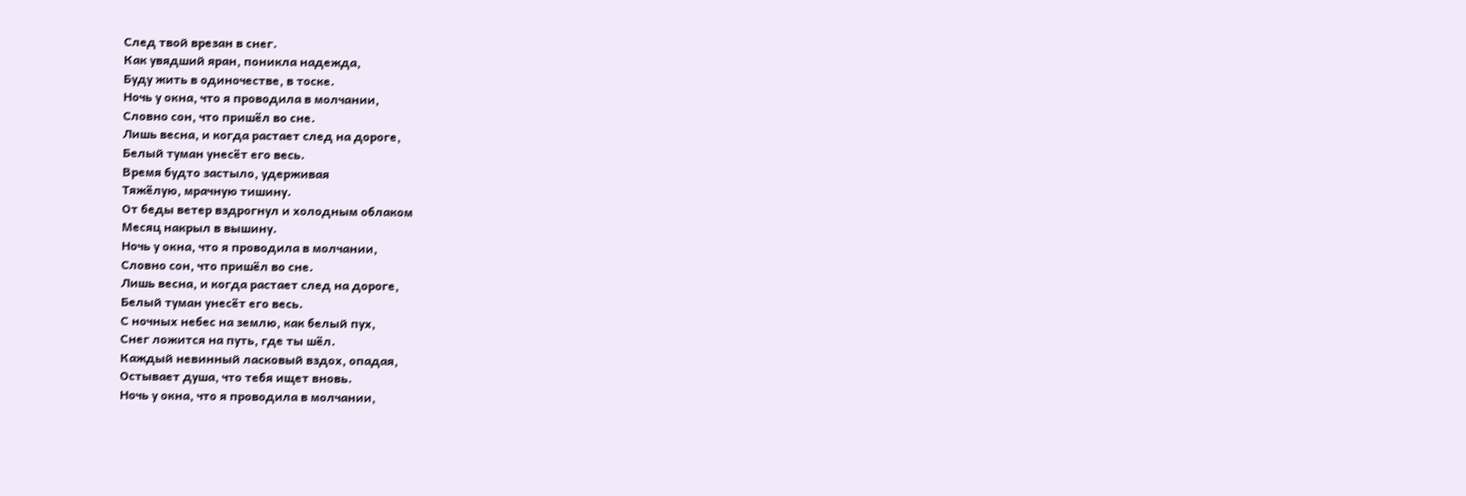След твой врезан в снег.
Как увядший яран, поникла надежда,
Буду жить в одиночестве, в тоске.
Ночь у окна, что я проводила в молчании,
Словно сон, что пришёл во сне.
Лишь весна, и когда растает след на дороге,
Белый туман унесёт его весь.
Время будто застыло, удерживая
Тяжёлую, мрачную тишину.
От беды ветер вздрогнул и холодным облаком
Месяц накрыл в вышину.
Ночь у окна, что я проводила в молчании,
Словно сон, что пришёл во сне.
Лишь весна, и когда растает след на дороге,
Белый туман унесёт его весь.
С ночных небес на землю, как белый пух,
Снег ложится на путь, где ты шёл.
Каждый невинный ласковый вздох, опадая,
Остывает душа, что тебя ищет вновь.
Ночь у окна, что я проводила в молчании,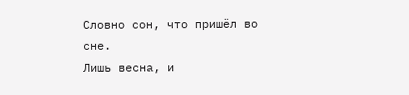Словно сон, что пришёл во сне.
Лишь весна, и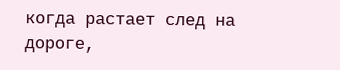когда растает след на дороге,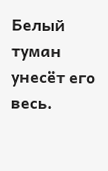Белый туман унесёт его весь.